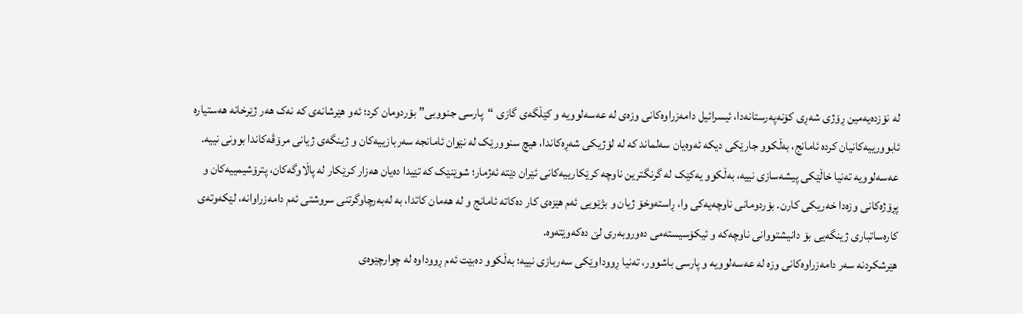لە نۆزدەیەمین ڕۆژی شەڕی کۆنەپەرستانەدا، ئیسرائیل دامەزراوەکانی وزەی لە عەسەلوویە و کێڵگەی گازی “پارسی جنووبی” بۆردومان کرد؛ ئەو هێرشانەی کە نەک هەر ژێرخانە هەستیارە ئابوورییەکانیان کردە ئامانج، بەڵکوو جارێکی دیکە ئەوەیان سەلماند کە لە لۆژیکی شەڕەکاندا، هیچ سنوورێک لە نێوان ئامانجە سەربازییەکان و ژینگەی ژیانی مرۆڤەکاندا بوونی نییە. عەسەلوویە تەنیا خاڵێکی پیشەسازی نییە، بەڵکوو یەکێک لە گرنگترین ناوچە کرێکارییەکانی ئێران دێتە ئەژمار؛ شوێنێک کە تێیدا دەیان هەزار کرێکار لە پاڵاوگەکان، پترۆشیمییەکان و پڕۆژەکانی وزەدا خەریکی کارن. بۆردومانی ناوچەیەکی وا، ڕاستەوخۆ ژیان و بژێویی ئەم هێزەی کار دەکاتە ئامانج و لە هەمان کاتدا، بە لەبەرچاوگرتنی سروشتی ئەم دامەزراوانە، لێکەوتەی کارەساتباری ژینگەیی بۆ دانیشتووانی ناوچەکە و ئیکۆسیستەمی دەوروبەری لێ دەکەوێتەوە.
هێرشکردنە سەر دامەزراوەکانی وزە لە عەسەلوویە و پارسی باشوور، تەنیا ڕووداوێکی سەربازی نییە؛ بەڵکوو دەبێت ئەم ڕووداوە لە چوارچێوەی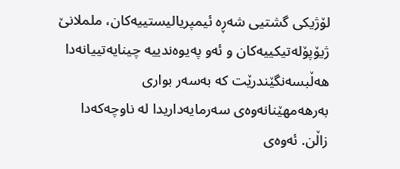لۆژیکی گشتیی شەڕە ئیمپریالیستییەکان، ململانێ ژیۆپۆلەتیکییەکان و ئەو پەیوەندییە چینایەتییانەدا هەڵبسەنگێندرێت کە بەسەر بواری بەرهەمهێنانەوەی سەرمایەداریدا لە ناوچەکەدا زاڵن. ئەوەی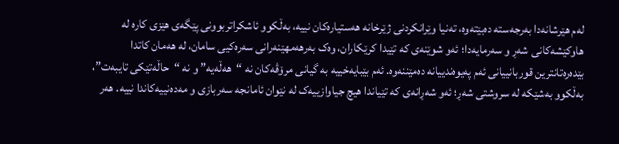لەم هێرشانەدا بەرجەستە دەبێتەوە، تەنیا وێرانکردنی ژێرخانە هەستیارەکان نییە، بەڵکوو ئاشکراتربوونی پێگەی هێزی کارە لە هاوکێشەکانی شەڕ و سەرمایەدا؛ ئەو شوێنەی کە تێیدا کرێکاران، وەک بەرهەمهێنەرانی سەرەکیی سامان، لە هەمان کاتدا بێدەرەتانترین قوربانییانی ئەم پەیوەندییانە دەمێننەوە. ئەم بێبایەخییە بە گیانی مرۆڤەکان نە “هەڵەیە” و نە “حاڵەتێکی تایبەت”، بەڵکوو بەشێکە لە سروشتی شەڕ؛ ئەو شەڕانەی کە تێیاندا هیچ جیاوازییەک لە نێوان ئامانجە سەربازی و مەدەنییەکاندا نییە. هەر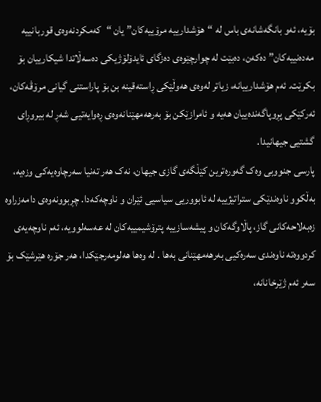بۆیە، ئەو بانگەشانەی باس لە “هۆشدارییە مرۆییەکان” یان “کەمکردنەوەی قوربانییە مەدەنییەکان” دەکەن، دەبێت لە چوارچێوەی دەزگای ئایدۆلۆژیکی دەسەڵاتدا شیکارییان بۆ بکرێت. ئەم هۆشدارییانە، زیاتر لەوەی هەوڵێکی ڕاستەقینە بن بۆ پاراستنی گیانی مرۆڤەکان، ئەرکێکی پڕوپاگەندەییان هەیە و ئامرازێکن بۆ بەرهەمهێنانەوەی ڕەوایەتیی شەڕ لە بیروڕای گشتیی جیهانیدا.
پارسی جنووبی وەک گەورەترین کێڵگەی گازی جیهان، نەک هەر تەنیا سەرچاوەیەکی وزەیە، بەڵکوو ناوەندێکی ستراتیژییە لە ئابووریی سیاسیی ئێران و ناوچەکەدا. چڕبوونەوەی دامەزراوە زەبەلاحەکانی گاز، پاڵاوگەکان و پیشەسازییە پترۆشیمییەکان لە عەسەلوویە، ئەم ناوچەیەی کردووەتە ناوەندی سەرەکیی بەرهەمهێنانی بەها . لە وەها هەلومەرجێکدا، هەر جۆرە هێرشێک بۆ سەر ئەم ژێرخانانە،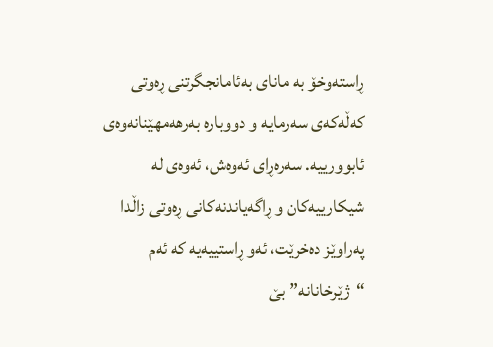ڕاستەوخۆ بە مانای بەئامانجگرتنی ڕەوتی کەڵەکەی سەرمایە و دووبارە بەرهەمهێنانەوەی ئابوورییە. سەرەڕای ئەوەش، ئەوەی لە شیکارییەکان و ڕاگەیاندنەکانی ڕەوتی زاڵدا پەراوێز دەخرێت، ئەو ڕاستییەیە کە ئەم “ژێرخانانە” بێ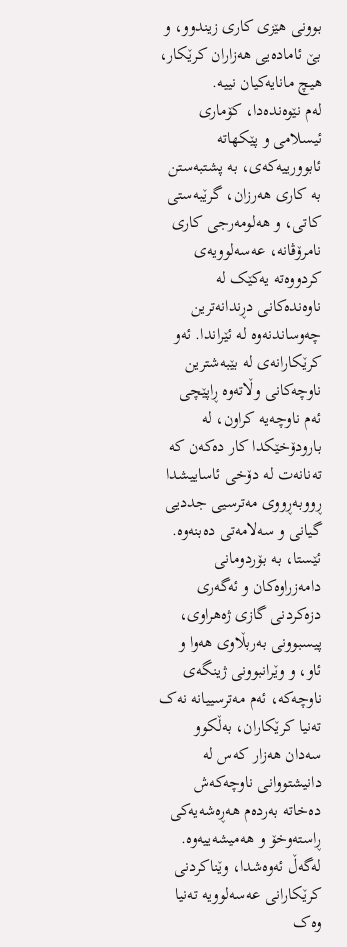بوونی هێزی کاری زیندوو، و بێ ئامادەیی هەزاران کرێکار، هیچ مانایەکیان نییە.
لەم نێوەندەدا، کۆماری ئیسلامی و پێکهاتە ئابوورییەکەی، بە پشتبەستن بە کاری هەرزان، گرێبەستی کاتی، و هەلومەرجی کاری نامرۆڤانە، عەسەلوویەی کردووەتە یەکێک لە ناوەندەکانی دڕندانەترین چەوساندنەوە لە ئێراندا. ئەو کرێکارانەی لە بێبەشترین ناوچەکانی وڵاتەوە ڕاپێچی ئەم ناوچەیە کراون، لە بارودۆخێکدا کار دەکەن کە تەنانەت لە دۆخی ئاساییشدا ڕووبەڕووی مەترسیی جددیی گیانی و سەلامەتی دەبنەوە. ئێستا، بە بۆردومانی دامەزراوەکان و ئەگەری دزەکردنی گازی ژەهراوی، پیسبوونی بەربڵاوی هەوا و ئاو، و وێرانبوونی ژینگەی ناوچەکە، ئەم مەترسییانە نەک تەنیا کرێکاران، بەڵکوو سەدان هەزار کەس لە دانیشتووانی ناوچەکەش دەخاتە بەردەم هەڕەشەیەکی ڕاستەوخۆ و هەمیشەییەوە.
لەگەڵ ئەوەشدا، وێناکردنی کرێکارانی عەسەلوویە تەنیا وەک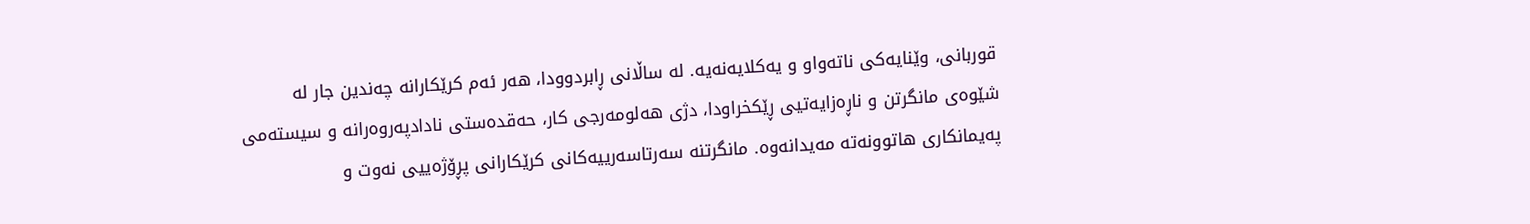قوربانی، وێنایەکی ناتەواو و یەکلایەنەیە. لە ساڵانی ڕابردوودا، هەر ئەم کرێکارانە چەندین جار لە شێوەی مانگرتن و ناڕەزایەتیی ڕێکخراودا، دژی هەلومەرجی کار، حەقدەستی نادادپەروەرانە و سیستەمی پەیمانکاری هاتوونەتە مەیدانەوە. مانگرتنە سەرتاسەرییەکانی کرێکارانی پڕۆژەییی نەوت و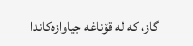گاز، کە لە قۆناغە جیاوازەکاندا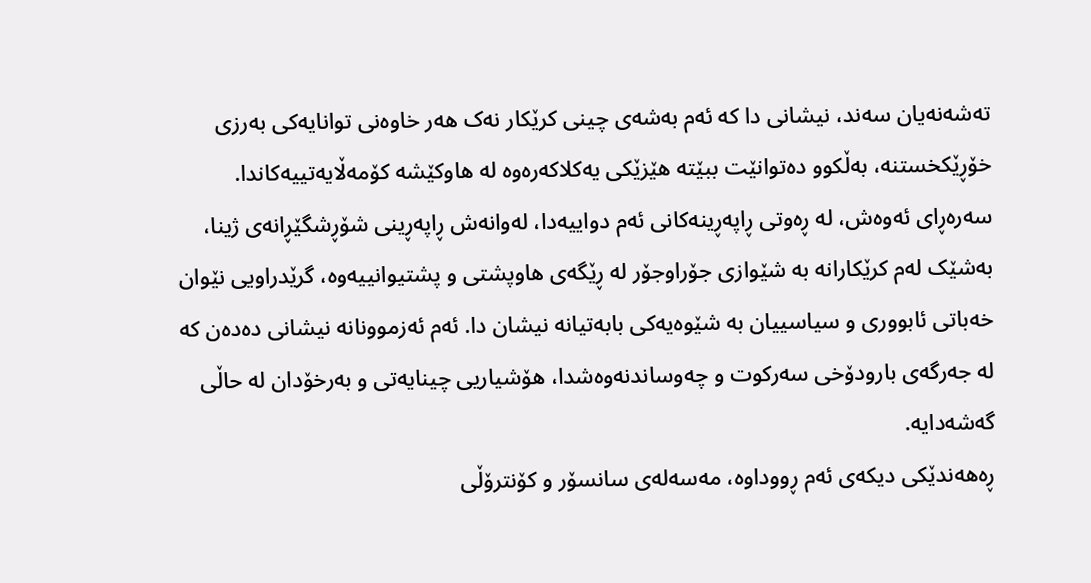تەشەنەیان سەند، نیشانی دا کە ئەم بەشەی چینی کرێکار نەک هەر خاوەنی توانایەکی بەرزی خۆڕێکخستنە، بەڵکوو دەتوانێت ببێتە هێزێکی یەکلاکەرەوە لە هاوکێشە کۆمەڵایەتییەکاندا. سەرەڕای ئەوەش، لە ڕەوتی ڕاپەڕینەکانی ئەم دواییەدا، لەوانەش ڕاپەڕینی شۆڕشگێڕانەی ژینا، بەشێک لەم کرێکارانە بە شێوازی جۆراوجۆر لە ڕێگەی هاوپشتی و پشتیوانییەوە، گرێدراویی نێوان خەباتی ئابووری و سیاسییان بە شێوەیەکی بابەتیانە نیشان دا. ئەم ئەزموونانە نیشانی دەدەن کە لە جەرگەی بارودۆخی سەرکوت و چەوساندنەوەشدا، هۆشیاریی چینایەتی و بەرخۆدان لە حاڵی گەشەدایە.
ڕەهەندێکی دیکەی ئەم ڕووداوە، مەسەلەی سانسۆر و کۆنترۆڵی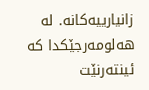زانیارییەکانە. لە هەلومەرجێکدا کە ئینتەرنێت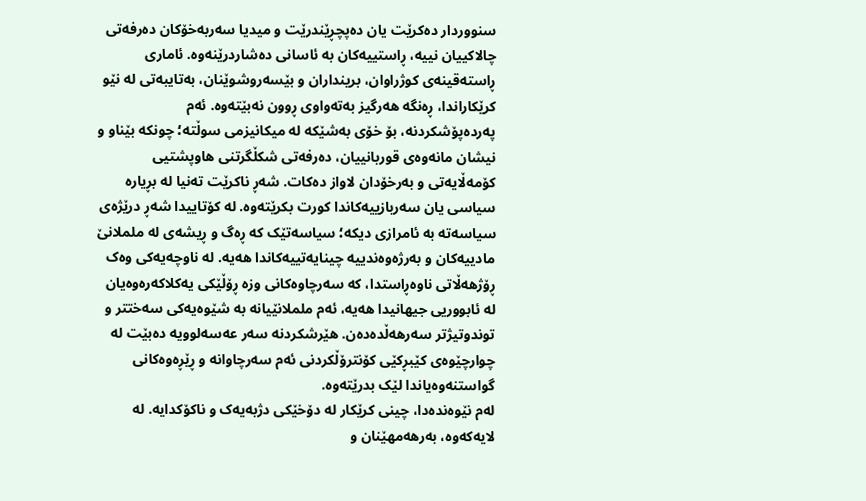سنووردار دەکرێت یان دەپچڕێندرێت و میدیا سەربەخۆکان دەرفەتی چالاکییان نییە، ڕاستییەکان بە ئاسانی دەشاردرێنەوە. ئاماری ڕاستەقینەی کوژراوان، برینداران و بێسەروشوێنان، بەتایبەتی لە نێو کرێکاراندا، ڕەنگە هەرگیز بەتەواوی ڕوون نەبێتەوە. ئەم پەردەپۆشکردنە، بۆ خۆی بەشێکە لە میکانیزمی سوڵتە؛ چونکە بێناو و نیشان مانەوەی قوربانییان، دەرفەتی شکڵگرتنی هاوپشتیی کۆمەڵایەتی و بەرخۆدان لاواز دەکات. شەڕ ناکرێت تەنیا لە بڕیارە سیاسی یان سەربازییەکاندا کورت بکرێتەوە. لە کۆتاییدا شەڕ درێژەی سیاسەتە بە ئامرازی دیکە؛ سیاسەتێک کە ڕەگ و ڕیشەی لە ململانێ مادییەکان و بەرژەوەندییە چینایەتییەکاندا هەیە. لە ناوچەیەکی وەک ڕۆژهەڵاتی ناوەڕاستدا، کە سەرچاوەکانی وزە ڕۆڵێکی یەکلاکەرەوەیان لە ئابووریی جیهانیدا هەیە، ئەم ململانێیانە بە شێوەیەکی سەختتر و توندوتیژتر سەرهەڵدەدەن. هێرشکردنە سەر عەسەلوویە دەبێت لە چوارچێوەی کێبڕکێی کۆنترۆڵکردنی ئەم سەرچاوانە و ڕێڕەوەکانی گواستنەوەیاندا لێک بدرێتەوە.
لەم نێوەندەدا، چینی کرێکار لە دۆخێکی دژبەیەک و ناکۆکدایە. لە لایەکەوە، بەرهەمهێنان و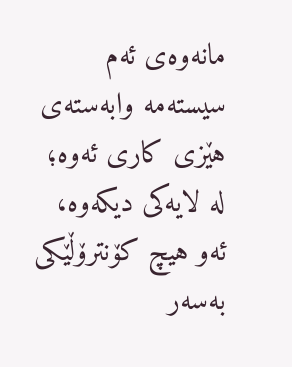مانەوەی ئەم سیستەمە وابەستەی هێزی کاری ئەوە؛ لە لایەکی دیکەوە، ئەو هیچ کۆنترۆڵێکی بەسەر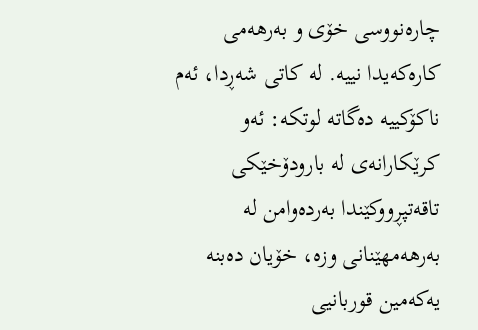چارەنووسی خۆی و بەرهەمی کارەکەیدا نییە. لە کاتی شەڕدا، ئەم ناکۆکییە دەگاتە لوتکە: ئەو کرێکارانەی لە بارودۆخێکی تاقەتپڕووکێندا بەردەوامن لە بەرهەمهێنانی وزە، خۆیان دەبنە یەکەمین قوربانیی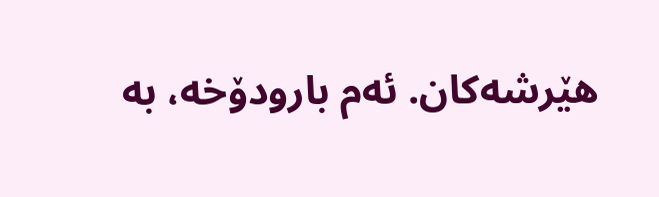هێرشەکان. ئەم بارودۆخە، بە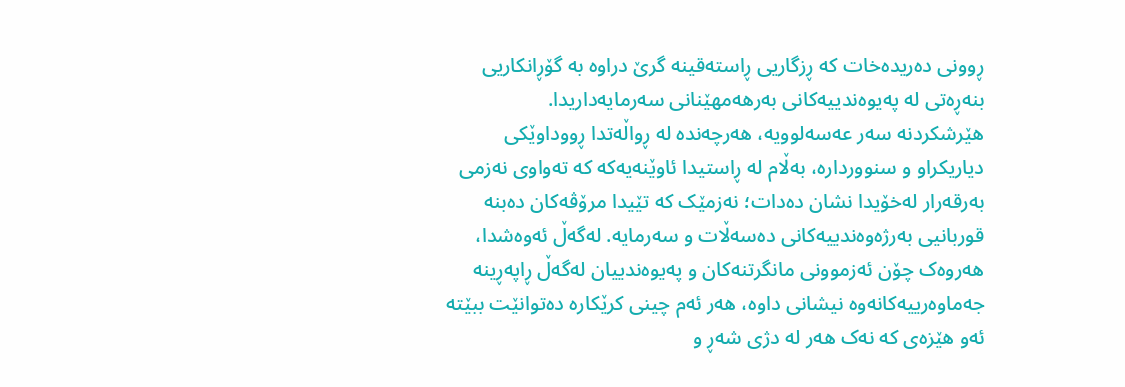ڕوونی دەریدەخات کە ڕزگاریی ڕاستەقینە گرێ دراوە بە گۆڕانکاریی بنەڕەتی لە پەیوەندییەکانی بەرهەمهێنانی سەرمایەداریدا.
هێرشکردنە سەر عەسەلوویە، هەرچەندە لە ڕواڵەتدا ڕووداوێکی دیاریکراو و سنووردارە، بەڵام لە ڕاستیدا ئاوێنەیەکە کە تەواوی نەزمی بەرقەرار لەخۆیدا نشان دەدات؛ نەزمێک کە تێیدا مرۆڤەکان دەبنە قوربانیی بەرژەوەندییەکانی دەسەڵات و سەرمایە. لەگەڵ ئەوەشدا، هەروەک چۆن ئەزموونی مانگرتنەکان و پەیوەندییان لەگەڵ ڕاپەڕینە جەماوەرییەکانەوە نیشانی داوە، هەر ئەم چینی کرێکارە دەتوانێت ببێتە ئەو هێزەی کە نەک هەر لە دژی شەڕ و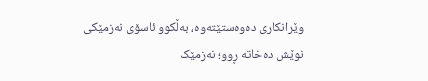وێرانکاری دەوەستێتەوە، بەڵکوو ئاسۆی نەزمێکی نوێش دەخاتە ڕوو؛ نەزمێک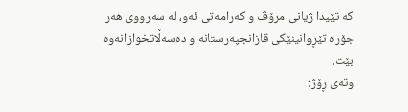کە تێیدا ژیانی مرۆڤ و کەرامەتی ئەو، لە سەرووی هەر جۆرە تێڕوانینێکی قازانجپەرستانە و دەسەڵاتخوازانەوە بێت.
وتەی ڕۆژ: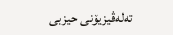تەلەڤیزیۆنی حیزبی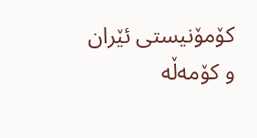کۆمۆنیستی ئێران و کۆمەڵە